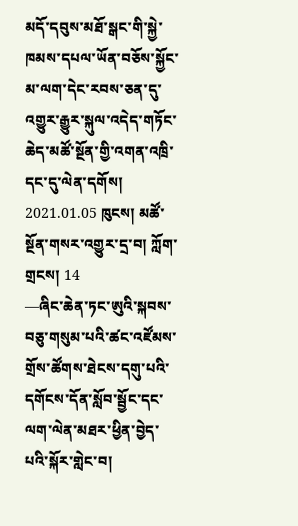མདོ་དབུས་མཐོ་སྒང་གི་སྐྱེ་ཁམས་དཔལ་ཡོན་བཅོས་སྐྱོང་མ་ལག་དེང་རབས་ཅན་དུ་འགྱུར་རྒྱུར་སྐུལ་འདེད་གཏོང་ཆེད་མཚོ་སྔོན་གྱི་འགན་འཁྲི་དང་དུ་ལེན་དགོས།
2021.01.05 ཁུངས། མཚོ་སྔོན་གསར་འགྱུར་དྲ་བ། ཀློག་གྲངས། 14
—ཞིང་ཆེན་ཏང་ཨུའི་སྐབས་བཅུ་གསུམ་པའི་ཚང་འཛོམས་གྲོས་ཚོགས་ཐེངས་དགུ་པའི་དགོངས་དོན་སློབ་སྦྱོང་དང་ལག་ལེན་མཐར་ཕྱིན་བྱེད་པའི་སྐོར་གླེང་བ།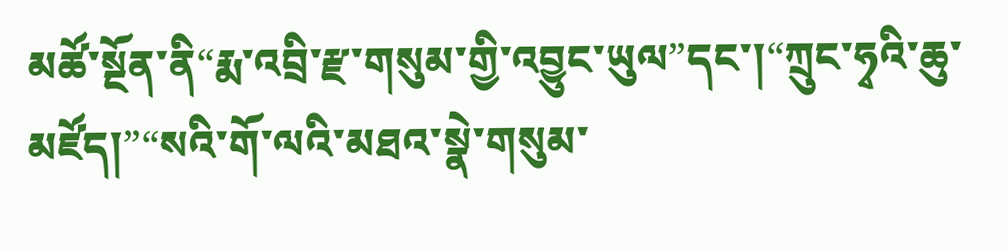མཚོ་སྔོན་ནི“རྨ་འབྲི་རྫ་གསུམ་གྱི་འབྱུང་ཡུལ”དང་།“ཀྲུང་ཧྭའི་ཆུ་མཛོད།”“སའི་གོ་ལའི་མཐའ་སྣེ་གསུམ་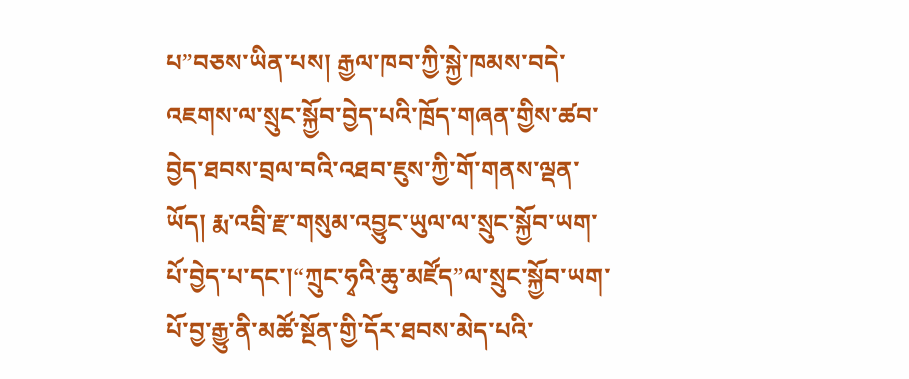པ”བཅས་ཡིན་པས། རྒྱལ་ཁབ་ཀྱི་སྐྱེ་ཁམས་བདེ་འཇགས་ལ་སྲུང་སྐྱོབ་བྱེད་པའི་ཁྲོད་གཞན་གྱིས་ཚབ་བྱེད་ཐབས་བྲལ་བའི་འཐབ་ཇུས་ཀྱི་གོ་གནས་ལྡན་ཡོད། རྨ་འབྲི་རྫ་གསུམ་འབྱུང་ཡུལ་ལ་སྲུང་སྐྱོབ་ཡག་པོ་བྱེད་པ་དང་།“ཀྲུང་ཧྭའི་ཆུ་མཛོད”ལ་སྲུང་སྐྱོབ་ཡག་པོ་བྱ་རྒྱུ་ནི་མཚོ་སྔོན་གྱི་དོར་ཐབས་མེད་པའི་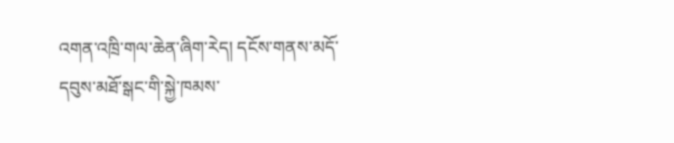འགན་འཁྲི་གལ་ཆེན་ཞིག་རེད། དངོས་གནས་མདོ་དབུས་མཐོ་སྒང་གི་སྐྱེ་ཁམས་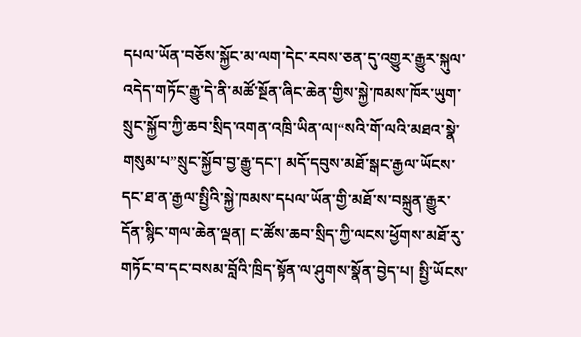དཔལ་ཡོན་བཅོས་སྐྱོང་མ་ལག་དེང་རབས་ཅན་དུ་འགྱུར་རྒྱུར་སྐུལ་འདེད་གཏོང་རྒྱུ་དེ་ནི་མཚོ་སྔོན་ཞིང་ཆེན་གྱིས་སྐྱེ་ཁམས་ཁོར་ཡུག་སྲུང་སྐྱོབ་ཀྱི་ཆབ་སྲིད་འགན་འཁྲི་ཡིན་ལ།“སའི་གོ་ལའི་མཐའ་སྣེ་གསུམ་པ”སྲུང་སྐྱོབ་བྱ་རྒྱུ་དང་། མདོ་དབུས་མཐོ་སྒང་རྒྱལ་ཡོངས་དང་ཐ་ན་རྒྱལ་སྤྱིའི་སྐྱེ་ཁམས་དཔལ་ཡོན་གྱི་མཐོ་ས་བསྐྲུན་རྒྱུར་དོན་སྙིང་གལ་ཆེན་ལྡན། ང་ཚོས་ཆབ་སྲིད་ཀྱི་ལངས་ཕྱོགས་མཐོ་རུ་གཏོང་བ་དང་བསམ་བློའི་ཁྲིད་སྟོན་ལ་ཤུགས་སྣོན་བྱེད་པ། སྤྱི་ཡོངས་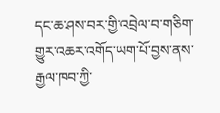དང་ཆ་ཤས་བར་གྱི་འབྲེལ་བ་གཅིག་གྱུར་འཆར་འགོད་ཡག་པོ་བྱས་ནས་རྒྱལ་ཁབ་ཀྱི་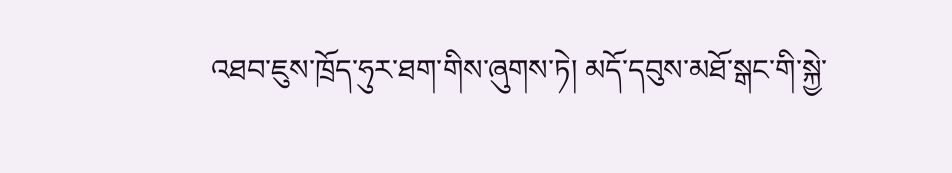འཐབ་ཇུས་ཁྲོད་ཧུར་ཐག་གིས་ཞུགས་ཏེ། མདོ་དབུས་མཐོ་སྒང་གི་སྐྱེ་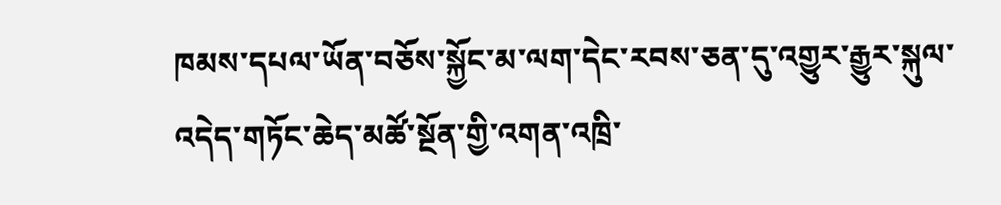ཁམས་དཔལ་ཡོན་བཅོས་སྐྱོང་མ་ལག་དེང་རབས་ཅན་དུ་འགྱུར་རྒྱུར་སྐུལ་འདེད་གཏོང་ཆེད་མཚོ་སྔོན་གྱི་འགན་འཁྲི་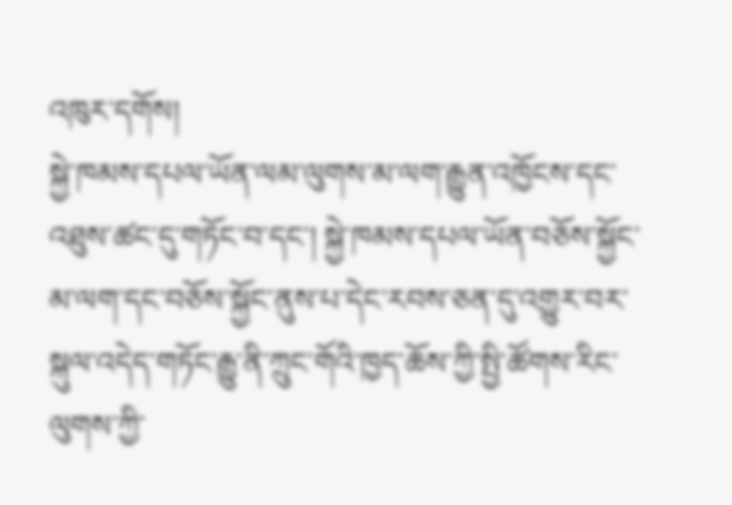འཁུར་དགོས།
སྐྱེ་ཁམས་དཔལ་ཡོན་ལམ་ལུགས་མ་ལག་རྒྱུན་འཁྱོངས་དང་འཐུས་ཚང་དུ་གཏོང་བ་དང་། སྐྱེ་ཁམས་དཔལ་ཡོན་བཅོས་སྐྱོང་མ་ལག་དང་བཅོས་སྐྱོང་ནུས་པ་དེང་རབས་ཅན་དུ་འགྱུར་བར་སྐུལ་འདེད་གཏོང་རྒྱུ་ནི་ཀྲུང་གོའི་ཁྱད་ཆོས་ཀྱི་སྤྱི་ཚོགས་རིང་ལུགས་ཀྱི་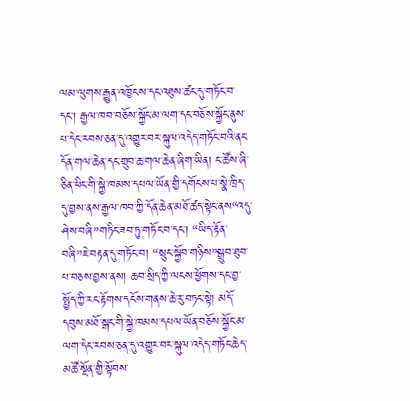ལམ་ལུགས་རྒྱུན་འཁྱོངས་དང་འཐུས་ཚང་དུ་གཏོང་བ་དང་། རྒྱལ་ཁབ་བཅོས་སྐྱོང་མ་ལག་དང་བཅོས་སྐྱོང་ནུས་པ་དེང་རབས་ཅན་དུ་འགྱུར་བར་སྐུལ་འདེད་གཏོང་བའི་ནང་དོན་གལ་ཆེན་དང་གྲུབ་ཆ་གལ་ཆེན་ཞིག་ཡིན། ང་ཚོས་ཞི་ཅིན་ཕིང་གི་སྐྱེ་ཁམས་དཔལ་ཡོན་གྱི་དགོངས་པ་སྣེ་ཁྲིད་དུ་བྱས་ནས་རྒྱལ་ཁབ་ཀྱི་དོན་ཆེན་མཐོ་ཚད་སྟེང་ནས“འདུ་ཤེས་བཞི”གཏིང་ཟབ་ཏུ་གཏོང་བ་དང་། “ཡིད་རྟོན་བཞི”ཇེ་བརྟན་དུ་གཏོང་བ། “སྲུང་སྐྱོབ་གཉིས”སྒྲུབ་ཐུབ་པ་བཅས་བྱས་ནས། ཆབ་སྲིད་ཀྱི་ལངས་ཕྱོགས་དང་བྱ་སྤྱོད་ཀྱི་རང་རྟོགས་དངོས་གནས་ཆེ་རུ་བཏང་སྟེ། མདོ་དབུས་མཐོ་སྒང་གི་སྐྱེ་ཁམས་དཔལ་ཡོན་བཅོས་སྐྱོང་མ་ལག་དེང་རབས་ཅན་དུ་འགྱུར་བར་སྐུལ་འདེད་གཏོང་ཆེད་མཚོ་སྔོན་གྱི་སྟོབས་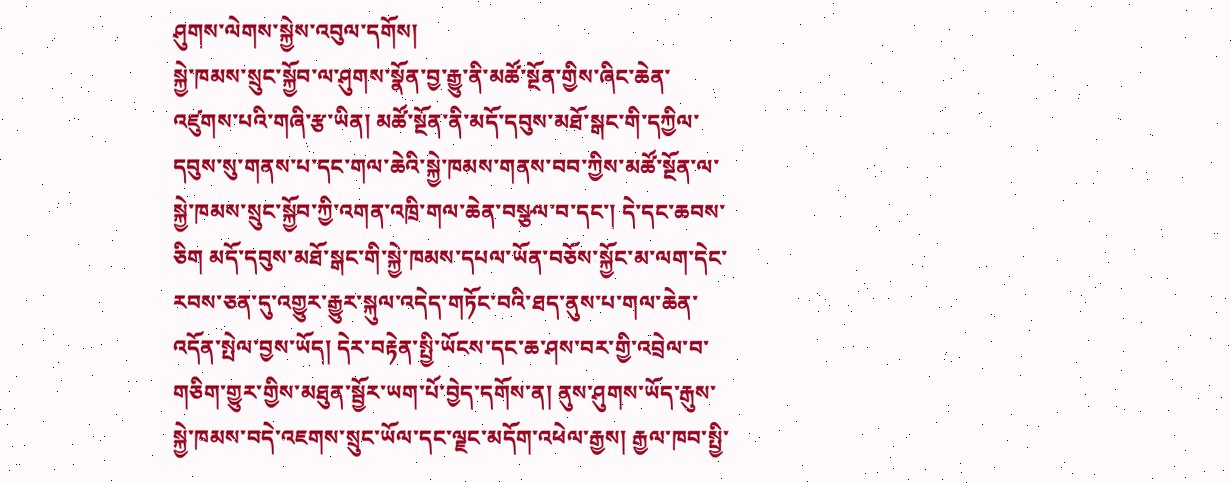ཤུགས་ལེགས་སྐྱེས་འབུལ་དགོས།
སྐྱེ་ཁམས་སྲུང་སྐྱོབ་ལ་ཤུགས་སྣོན་བྱ་རྒྱུ་ནི་མཚོ་སྔོན་གྱིས་ཞིང་ཆེན་འཛུགས་པའི་གཞི་རྩ་ཡིན། མཚོ་སྔོན་ནི་མདོ་དབུས་མཐོ་སྒང་གི་དཀྱིལ་དབུས་སུ་གནས་པ་དང་གལ་ཆེའི་སྐྱེ་ཁམས་གནས་བབ་ཀྱིས་མཚོ་སྔོན་ལ་སྐྱེ་ཁམས་སྲུང་སྐྱོབ་ཀྱི་འགན་འཁྲི་གལ་ཆེན་བསྩལ་བ་དང་། དེ་དང་ཆབས་ཅིག མདོ་དབུས་མཐོ་སྒང་གི་སྐྱེ་ཁམས་དཔལ་ཡོན་བཅོས་སྐྱོང་མ་ལག་དེང་རབས་ཅན་དུ་འགྱུར་རྒྱུར་སྐུལ་འདེད་གཏོང་བའི་ཐད་ནུས་པ་གལ་ཆེན་འདོན་སྤེལ་བྱས་ཡོད། དེར་བརྟེན་སྤྱི་ཡོངས་དང་ཆ་ཤས་བར་གྱི་འབྲེལ་བ་གཅིག་གྱུར་གྱིས་མཐུན་སྦྱོར་ཡག་པོ་བྱེད་དགོས་ན། ནུས་ཤུགས་ཡོད་རྒུས་སྐྱེ་ཁམས་བདེ་འཇགས་སྲུང་ཡོལ་དང་ལྗང་མདོག་འཕེལ་རྒྱས། རྒྱལ་ཁབ་སྤྱི་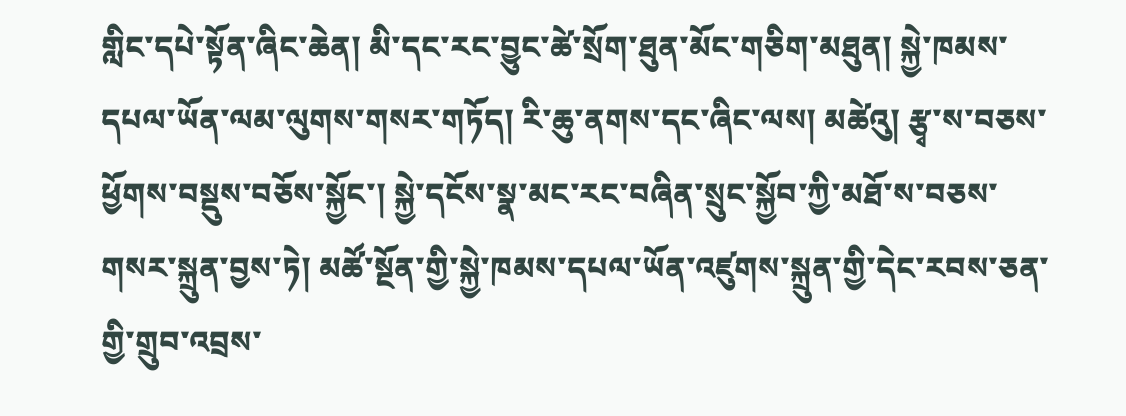གླིང་དཔེ་སྟོན་ཞིང་ཆེན། མི་དང་རང་བྱུང་ཚེ་སྲོག་ཐུན་མོང་གཅིག་མཐུན། སྐྱེ་ཁམས་དཔལ་ཡོན་ལམ་ལུགས་གསར་གཏོད། རི་ཆུ་ནགས་དང་ཞིང་ལས། མཚེའུ། རྩྭ་ས་བཅས་ཕྱོགས་བསྡུས་བཅོས་སྐྱོང་། སྐྱེ་དངོས་སྣ་མང་རང་བཞིན་སྲུང་སྐྱོབ་ཀྱི་མཐོ་ས་བཅས་གསར་སྐྲུན་བྱས་ཏེ། མཚོ་སྔོན་གྱི་སྐྱེ་ཁམས་དཔལ་ཡོན་འཛུགས་སྐྲུན་གྱི་དེང་རབས་ཅན་གྱི་གྲུབ་འབྲས་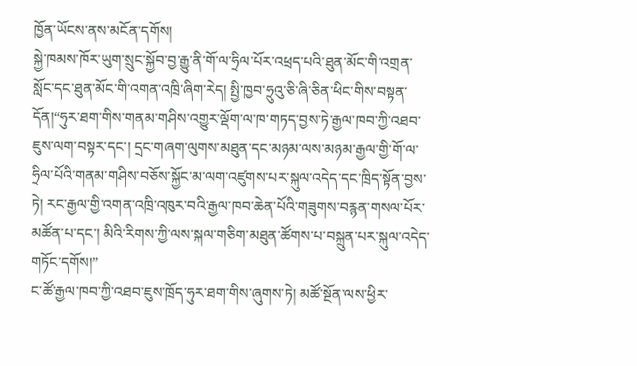ཁྱོན་ཡོངས་ནས་མངོན་དགོས།
སྐྱེ་ཁམས་ཁོར་ཡུག་སྲུང་སྐྱོབ་བྱ་རྒྱུ་ནི་གོ་ལ་ཧྲིལ་པོར་འཕྲད་པའི་ཐུན་མོང་གི་འགྲན་སློང་དང་ཐུན་མོང་གི་འགན་འཁྲི་ཞིག་རེད། སྤྱི་ཁྱབ་ཧྲུའུ་ཅི་ཞི་ཅིན་ཕིང་གིས་བསྟན་དོན།“ཧུར་ཐག་གིས་གནམ་གཤིས་འགྱུར་ལྡོག་ལ་ཁ་གཏད་བྱས་ཏེ་རྒྱལ་ཁབ་ཀྱི་འཐབ་ཇུས་ལག་བསྟར་དང་། དྲང་གཞག་ལུགས་མཐུན་དང་མཉམ་ལས་མཉམ་རྒྱལ་གྱི་གོ་ལ་ཧྲིལ་པོའི་གནམ་གཤིས་བཅོས་སྐྱོང་མ་ལག་འཛུགས་པར་སྐུལ་འདེད་དང་ཁྲིད་སྟོན་བྱས་ཏེ། རང་རྒྱལ་གྱི་འགན་འཁྲི་འཁུར་བའི་རྒྱལ་ཁབ་ཆེན་པོའི་གཟུགས་བརྙན་གསལ་པོར་མཚོན་པ་དང་། མིའི་རིགས་ཀྱི་ལས་སྐལ་གཅིག་མཐུན་ཚོགས་པ་བསྐྲུན་པར་སྐུལ་འདེད་གཏོང་དགོས།”
ང་ཚོ་རྒྱལ་ཁབ་ཀྱི་འཐབ་ཇུས་ཁྲོད་ཧུར་ཐག་གིས་ཞུགས་ཏེ། མཚོ་སྔོན་ལས་ཕྱིར་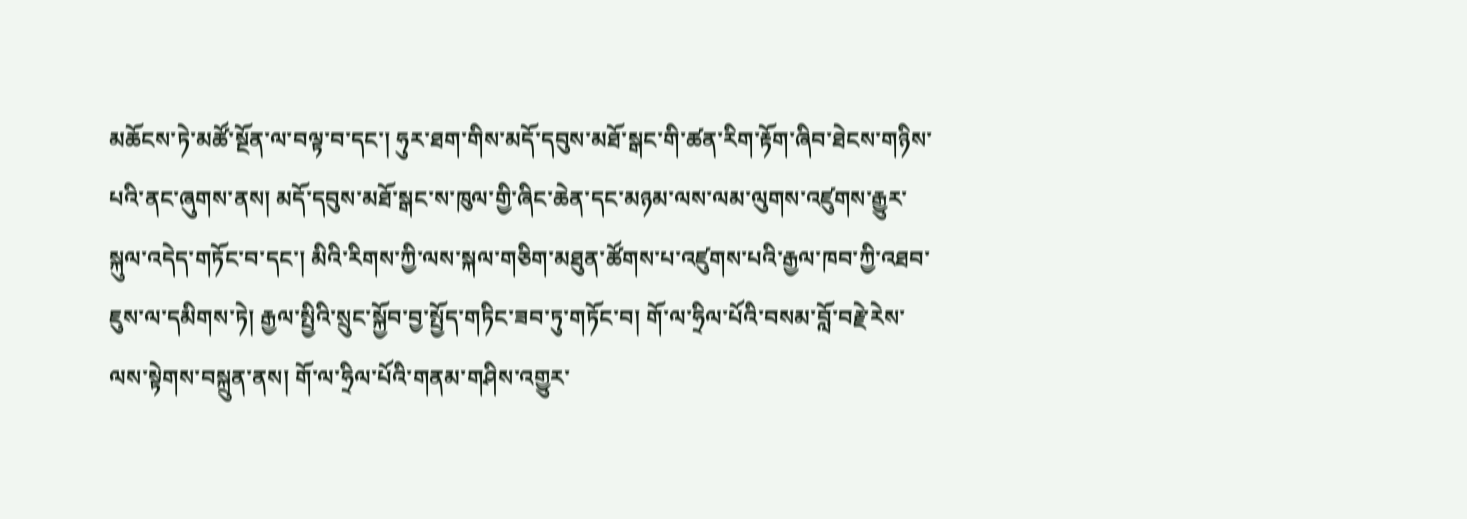མཆོངས་ཏེ་མཚོ་སྔོན་ལ་བལྟ་བ་དང་། ཧུར་ཐག་གིས་མདོ་དབུས་མཐོ་སྒང་གི་ཚན་རིག་རྟོག་ཞིབ་ཐེངས་གཉིས་པའི་ནང་ཞུགས་ནས། མདོ་དབུས་མཐོ་སྒང་ས་ཁུལ་གྱི་ཞིང་ཆེན་དང་མཉམ་ལས་ལམ་ལུགས་འཛུགས་རྒྱུར་སྐུལ་འདེད་གཏོང་བ་དང་། མིའི་རིགས་ཀྱི་ལས་སྐལ་གཅིག་མཐུན་ཚོགས་པ་འཛུགས་པའི་རྒྱལ་ཁབ་ཀྱི་འཐབ་ཇུས་ལ་དམིགས་ཏེ། རྒྱལ་སྤྱིའི་སྲུང་སྐྱོབ་བྱ་སྤྱོད་གཏིང་ཟབ་ཏུ་གཏོང་བ། གོ་ལ་ཧྲིལ་པོའི་བསམ་བློ་བརྗེ་རེས་ལས་སྟེགས་བསྐྲུན་ནས། གོ་ལ་ཧྲིལ་པོའི་གནམ་གཤིས་འགྱུར་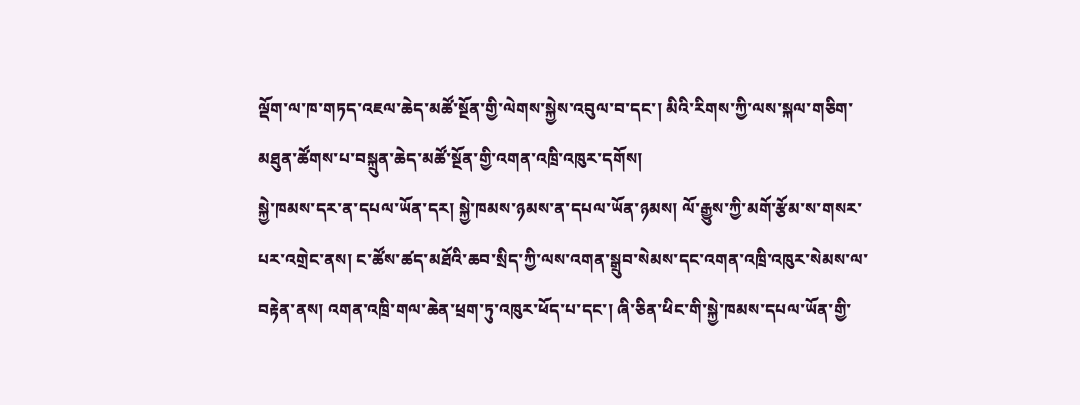ལྡོག་ལ་ཁ་གཏད་འཇལ་ཆེད་མཚོ་སྔོན་གྱི་ལེགས་སྐྱེས་འབུལ་བ་དང་། མིའི་རིགས་ཀྱི་ལས་སྐལ་གཅིག་མཐུན་ཚོགས་པ་བསྐྲུན་ཆེད་མཚོ་སྔོན་གྱི་འགན་འཁྲི་འཁུར་དགོས།
སྐྱེ་ཁམས་དར་ན་དཔལ་ཡོན་དར། སྐྱེ་ཁམས་ཉམས་ན་དཔལ་ཡོན་ཉམས། ལོ་རྒྱུས་ཀྱི་མགོ་རྩོམ་ས་གསར་པར་འགྲེང་ནས། ང་ཚོས་ཚད་མཐོའི་ཆབ་སྲིད་ཀྱི་ལས་འགན་སྒྲུབ་སེམས་དང་འགན་འཁྲི་འཁུར་སེམས་ལ་བརྟེན་ནས། འགན་འཁྲི་གལ་ཆེན་ཕྲག་ཏུ་འཁུར་ཕོད་པ་དང་། ཞི་ཅིན་ཕིང་གི་སྐྱེ་ཁམས་དཔལ་ཡོན་གྱི་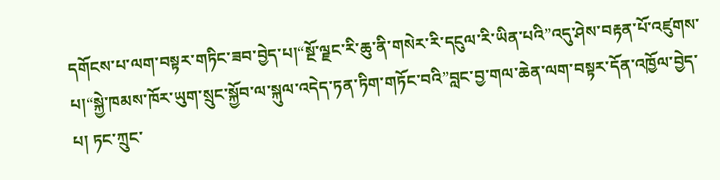དགོངས་པ་ལག་བསྟར་གཏིང་ཟབ་བྱེད་པ།“སྔོ་ལྗང་རི་ཆུ་ནི་གསེར་རི་དངུལ་རི་ཡིན་པའི”འདུ་ཤེས་བརྟན་པོ་འཛུགས་པ།“སྐྱེ་ཁམས་ཁོར་ཡུག་སྲུང་སྐྱོབ་ལ་སྐུལ་འདེད་ཏན་ཏིག་གཏོང་བའི”བླང་བྱ་གལ་ཆེན་ལག་བསྟར་དོན་འཁྱོལ་བྱེད་པ། ཏང་ཀྲུང་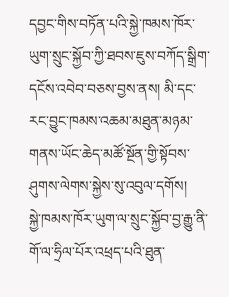དབྱང་གིས་བཏོན་པའི་སྐྱེ་ཁམས་ཁོར་ཡུག་སྲུང་སྐྱོབ་ཀྱི་ཐབས་ཇུས་བཀོད་སྒྲིག་དངོས་འབེབ་བཅས་བྱས་ནས། མི་དང་རང་བྱུང་ཁམས་འཆམ་མཐུན་མཉམ་གནས་ཡོང་ཆེད་མཚོ་སྔོན་གྱི་སྟོབས་ཤུགས་ལེགས་སྐྱེས་སུ་འབུལ་དགོས།
སྐྱེ་ཁམས་ཁོར་ཡུག་ལ་སྲུང་སྐྱོབ་བྱ་རྒྱུ་ནི་གོ་ལ་ཧྲིལ་པོར་འཕྲད་པའི་ཐུན་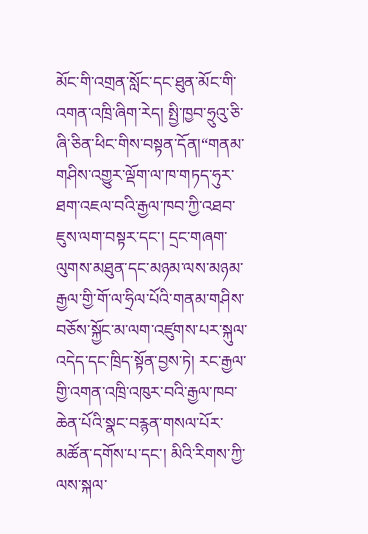མོང་གི་འགྲན་སློང་དང་ཐུན་མོང་གི་འགན་འཁྲི་ཞིག་རེད། སྤྱི་ཁྱབ་ཧྲུའུ་ཅི་ཞི་ཅིན་ཕིང་གིས་བསྟན་དོན།“གནམ་གཤིས་འགྱུར་ལྡོག་ལ་ཁ་གཏད་ཧུར་ཐག་འཇལ་བའི་རྒྱལ་ཁབ་ཀྱི་འཐབ་ཇུས་ལག་བསྟར་དང་། དྲང་གཞག་ལུགས་མཐུན་དང་མཉམ་ལས་མཉམ་རྒྱལ་གྱི་གོ་ལ་ཧྲིལ་པོའི་གནམ་གཤིས་བཅོས་སྐྱོང་མ་ལག་འཛུགས་པར་སྐུལ་འདེད་དང་ཁྲིད་སྟོན་བྱས་ཏེ། རང་རྒྱལ་གྱི་འགན་འཁྲི་འཁུར་བའི་རྒྱལ་ཁབ་ཆེན་པོའི་སྣང་བརྙན་གསལ་པོར་མཚོན་དགོས་པ་དང་། མིའི་རིགས་ཀྱི་ལས་སྐལ་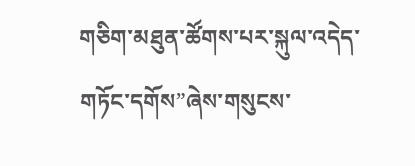གཅིག་མཐུན་ཚོགས་པར་སྐུལ་འདེད་གཏོང་དགོས”ཞེས་གསུངས་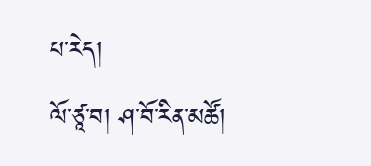པ་རེད།
ལོ་ཙཱ་བ། ཤ་བོ་རིན་མཚོ།